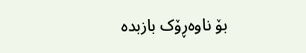بۆ ناوەڕۆک بازبدە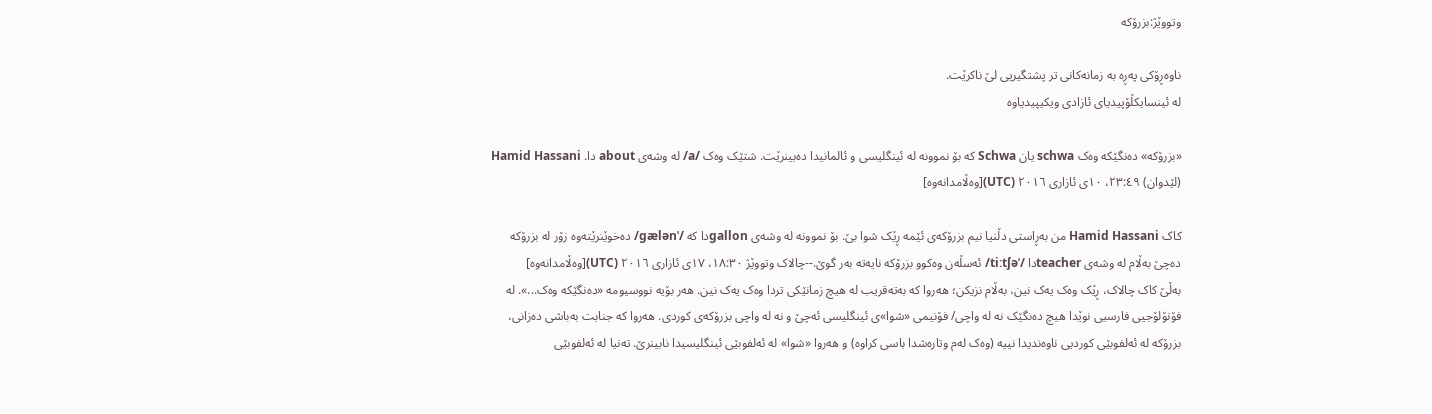وتووێژ:بزرۆکە

ناوەڕۆکی پەڕە بە زمانەکانی تر پشتگیریی لێ ناکرێت.
لە ئینسایکڵۆپیدیای ئازادی ویکیپیدیاوە

«بزرۆکە» دەنگێکە وەک schwa یان Schwa کە بۆ نموونە لە ئینگلیسی و ئالمانیدا دەبینرێت. شتێک وەک /a/ لە وشەی about دا. Hamid Hassani (لێدوان) ٢٣:٤٩، ١٠ی ئازاری ٢٠١٦ (UTC)[وەڵامدانەوە]

کاک Hamid Hassani من بەڕاستی دڵنیا نیم بزرۆکەی ئێمە ڕێک شوا بێ. بۆ نموونە لە وشەی gallonدا کە /ˈɡælən/ دەخوێنرێتەوە زۆر لە بزرۆکە دەچێ بەڵام لە وشەی teacherدا /ˈtiːtʃə/ ئەسڵەن وەکوو بزرۆکە نایەتە بەر گوێ.--چالاک وتووێژ ١٨:٣٠، ١٧ی ئازاری ٢٠١٦ (UTC)[وەڵامدانەوە]
بەڵێ کاک چالاک، ڕێک وەک یەک نین، بەڵام نزیکن؛ هەروا کە بەتەقریب لە هیچ زمانێکی تردا وەک یەک نین. هەر بۆیە نووسیومە «دەنگێکە وەک...». لە فۆنۆلۆجیی فارسیی نوێدا هیچ دەنگێک نە لە واچی/ فۆنیمی «شوا»ی ئینگلیسی ئەچێ و نە لە واچی بزرۆکەی کوردی. هەروا کە جنابت بەباشی دەزانی، بزرۆکە لە ئەلفوبێی کوردیی ناوەندیدا نییە (وەک لەم وتارەشدا باسی کراوە) و هەروا «شوا» لە ئەلفوبێی ئینگلیسیدا نابینرێ. تەنیا لە ئەلفوبێی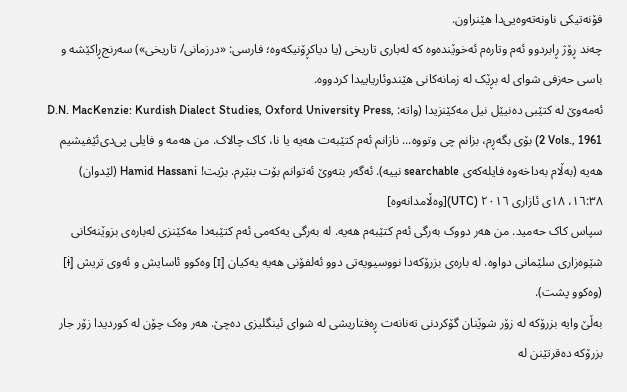فۆنەتیکی ناونەتەوەیی‌دا هێنراون.
چەند ڕۆژ ڕابردوو ئەم وتارەم ئەخوێندەوە کە لەباری تاریخی (یا دیاکڕۆنیکەوە؛ فارسی: «درزمانی/ تاریخی») سەرنج‌ڕاکێشە و باسی حەزفی شوای لە بڕێک لە زمانەکانی هێندوئاریاییدا کردووە.
ئەمەوێ لە کتێبی دەنیێل نیل مەکێنزیدا (واتە: D.N. MacKenzie: Kurdish Dialect Studies, Oxford University Press, 2 Vols., 1961) بۆی بگەڕم، بزانم چی وتووە... نازانم ئەم کتێبەت هەیە یا نا، کاک چالاک. من هەمە و فایلی پی‌دی‌ئێفیشیم هەیە (بەڵام بەداخەوە فایلەکەی searchable نییە). ئەگەر بتەوێ ئەتوانم بۆت بنێرم. بژیت! Hamid Hassani (لێدوان) ١٦:٣٨، ١٨ی ئازاری ٢٠١٦ (UTC)[وەڵامدانەوە]
سپاس کاک حەمید. من ھەر دووک بەرگی ئەم کتێبەم ھەیە. لە بەرگی یەکەمی ئەم کتێبەدا مەکێنزی لەبارەی بزوێنەکانی شێوەزاری سلێمانی دواوە. لە بارەی بزرۆکەدا نووسیویەتی دوو ئەلفۆنی ھەیە یەکیان [ɪ] وەکوو ئاسایش و ئەوی تریش [ɨ] (وەکوو پشت).
بەڵێ وایە بزرۆکە لە زۆر شوێنان گۆکردنی تەنانەت ڕەفتاریشی لە شوای ئینگلیزی دەچێ. ھەر وەک چۆن لە کوردیدا زۆر جار بزرۆکە دەقرتێنن لە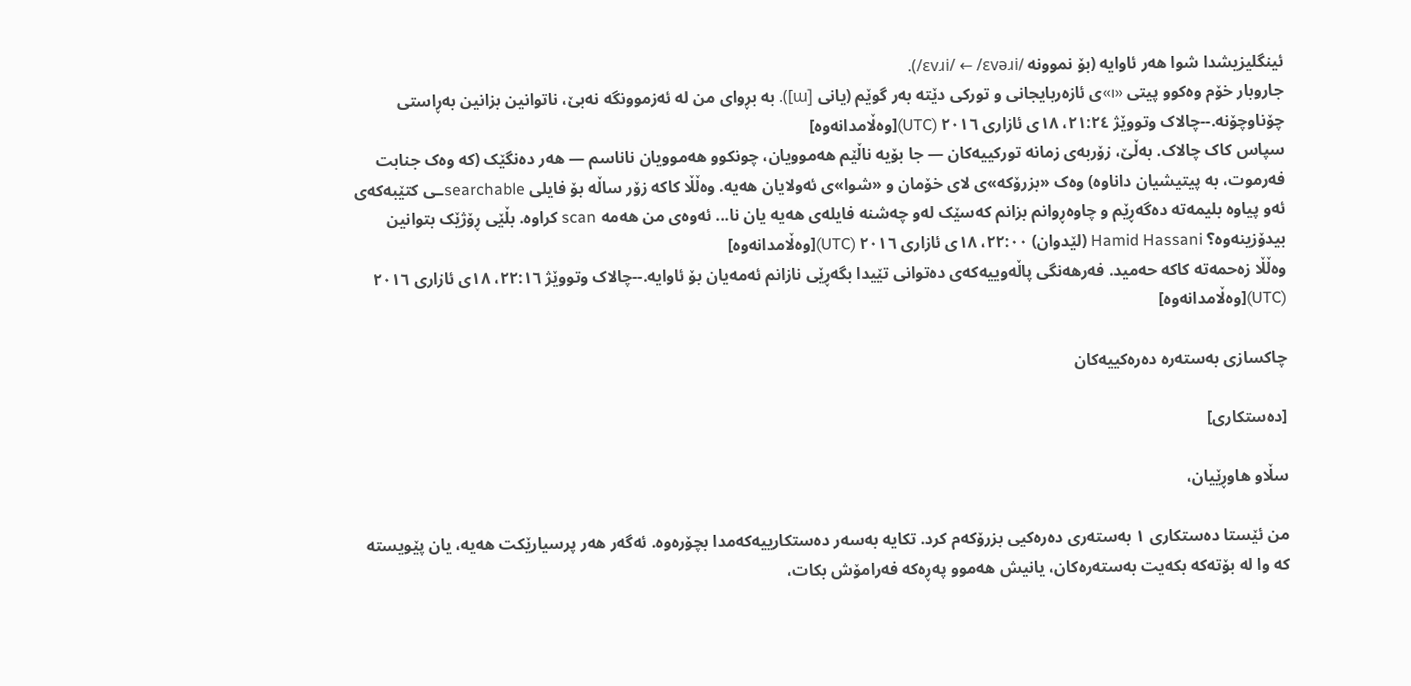ئینگلیزیشدا شوا ھەر ئاوایە (بۆ نموونە /ɛvɹi/ ← /ɛvəɹi/).
جاروبار خۆم وەکوو پیتی «ı»ی ئازەربایجانی و تورکی دێتە بەر گوێم (یانی [ɯ]). بە بڕوای من لە ئەزموونگە نەبێ، ناتوانین بزانین بەڕاستی چۆناوچۆنە.--چالاک وتووێژ ٢١:٢٤، ١٨ی ئازاری ٢٠١٦ (UTC)[وەڵامدانەوە]
سپاس کاک چالاک. بەڵێ، زۆربەی زمانە تورکییەکان — جا بۆیە ناڵێم هەموویان، چونکوو هەموویان ناناسم — هەر دەنگێک (کە وەک جنابت فەرموت، بە پیتیشیان داناوە) وەک «بزرۆکە»ی لای خۆمان و «شوا»ی ئەولایان هەیە. وەڵڵا کاکە زۆر ساڵە بۆ فایلی searchableـی کتێبەکەی ئەو پیاوە بلیمەتە دەگەڕێم و چاوەڕوانم بزانم کەسێک لەو چەشنە فایلەی هەیە یان نا... ئەوەی من هەمە scan کراوە. بڵێی ڕۆژێک بتوانین بیدۆزینەوە؟ Hamid Hassani (لێدوان) ٢٢:٠٠، ١٨ی ئازاری ٢٠١٦ (UTC)[وەڵامدانەوە]
وەڵڵا زەحمەتە کاکە حەمید. فەرھەنگی پاڵەوییەکەی دەتوانی تێیدا بگەڕێی نازانم ئەمەیان بۆ ئاوایە.--چالاک وتووێژ ٢٢:١٦، ١٨ی ئازاری ٢٠١٦ (UTC)[وەڵامدانەوە]

چاکسازی بەستەرە دەرەکییەکان

[دەستکاری]

سڵاو ھاوڕێیان،

من ئێستا دەستکاری ١ بەستەری دەرەکیی بزرۆکەم کرد. تکایە بەسەر دەستکارییەکەمدا بچۆرەوە. ئەگەر ھەر پرسیارێکت ھەیە، یان پێویستە کە وا لە بۆتەکە بکەیت بەستەرەکان، یانیش ھەموو پەڕەکە فەرامۆش بکات،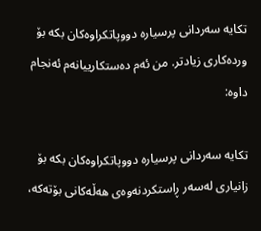تکایە سەردانی پرسیارە دووپاتکراوەکان بکە بۆ وردەکاری زیادتر. من ئەم دەستکارییانەم ئەنجام داوە:

تکایە سەردانی پرسیارە دووپاتکراوەکان بکە بۆ زانیاری لەسەر ڕاستکردنەوەی ھەڵەکانی بۆتەکە،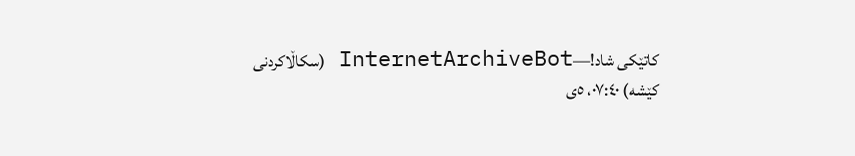کاتێکی شاد!—InternetArchiveBot (سکاڵاکردنی کێشە) ٠٧:٤٠، ٥ی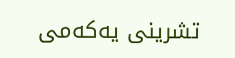تشرینی یەکەمی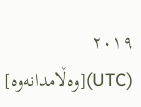٢٠١٩ (UTC)[وەڵامدانەوە]